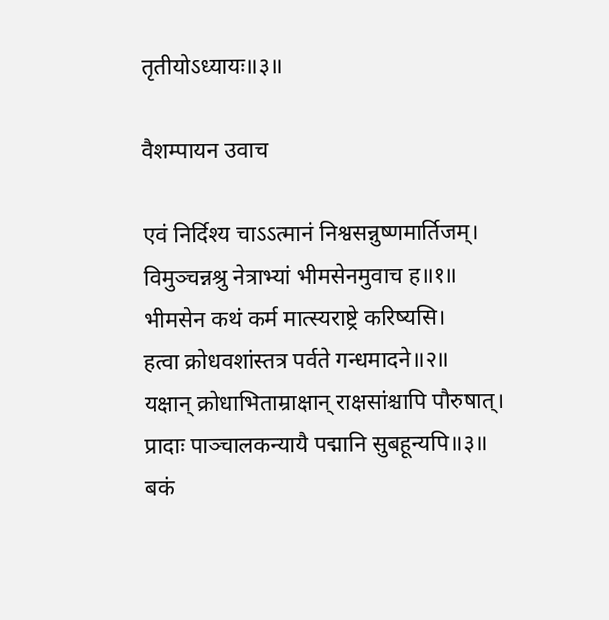तृतीयोऽध्यायः॥३॥

वैशम्पायन उवाच

एवं निर्दिश्य चाऽऽत्मानं निश्वसन्नुष्णमार्तिजम्।
विमुञ्चन्नश्रु नेत्राभ्यां भीमसेनमुवाच ह॥१॥
भीमसेन कथं कर्म मात्स्यराष्ट्रे करिष्यसि।
हत्वा क्रोधवशांस्तत्र पर्वते गन्धमादने॥२॥
यक्षान् क्रोधाभिताम्राक्षान् राक्षसांश्चापि पौरुषात्।
प्रादाः पाञ्चालकन्यायै पद्मानि सुबहून्यपि॥३॥
बकं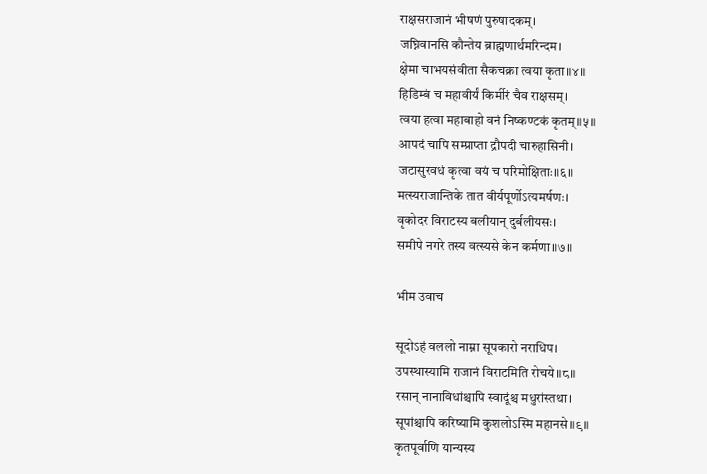राक्षसराजानं भीषणं पुरुषादकम्।
जघ्निवानसि कौन्तेय ब्राह्मणार्थमरिन्दम।
क्षेमा चाभयसंवीता सैकचक्रा त्वया कृता॥४॥
हिडिम्बं च महावीर्यं किर्मीरं चैव राक्षसम्।
त्वया हत्वा महाबाहो वनं निष्कण्टकं कृतम्॥५॥
आपदं चापि सम्प्राप्ता द्रौपदी चारुहासिनी।
जटासुरवधं कृत्वा वयं च परिमोक्षिताः॥६॥
मत्स्यराजान्तिके तात वीर्यपूर्णोऽत्यमर्षणः।
वृकोदर विराटस्य बलीयान् दुर्बलीयसः।
समीपे नगरे तस्य वत्स्यसे केन कर्मणा॥७॥

भीम उवाच

सूदोऽहं वललो नाम्ना सूपकारो नराधिप।
उपस्थास्यामि राजानं विराटमिति रोचये॥८॥
रसान् नानाविधांश्चापि स्वादूंश्च मधुरांस्तथा।
सूपांश्चापि करिष्यामि कुशलोऽस्मि महानसे॥९॥
कृतपूर्वाणि यान्यस्य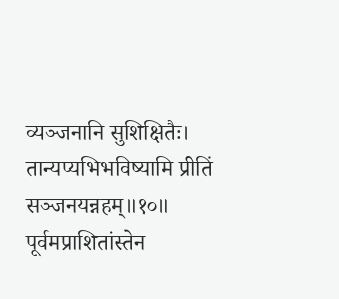व्यञ्जनानि सुशिक्षितैः।
तान्यप्यभिभविष्यामि प्रीतिं सञ्जनयन्नहम्॥१०॥
पूर्वमप्राशितांस्तेन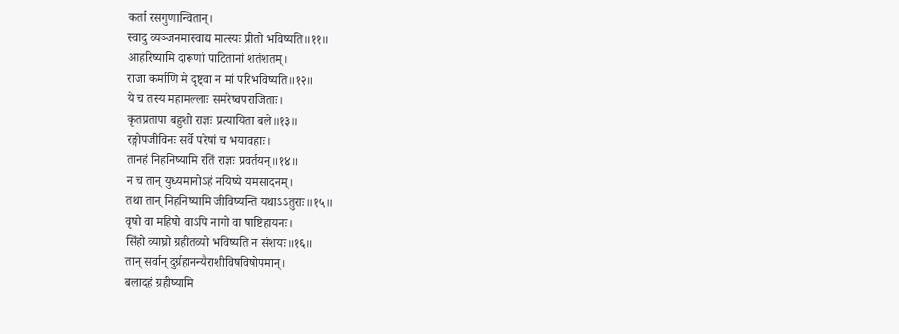कर्ता रसगुणान्वितान्।
स्वादु व्यञ्जनमास्वाद्य मात्स्यः प्रीतो भविष्यति॥११॥
आहरिष्यामि दारूणां पाटितानां शतंशतम्।
राजा कर्माणि मे दृष्ट्वा न मां परिभविष्यति॥१२॥
ये च तस्य महामल्लाः समरेष्वपराजिताः।
कृतप्रतापा बहुशो राज्ञः प्रत्यायिता बले॥१३॥
रङ्गोपजीविनः सर्वे परेषां च भयावहाः।
तानहं निहनिष्यामि रतिं राज्ञः प्रवर्तयन्॥१४॥
न च तान् युध्यमानोऽहं नयिष्ये यमसादनम्।
तथा तान् निहनिष्यामि जीविष्यन्ति यथाऽऽतुराः॥१५॥
वृषो वा महिषो वाऽपि नागो वा षाष्टिहायनः।
सिंहो व्याघ्रो ग्रहीतव्यो भविष्यति न संशयः॥१६॥
तान् सर्वान् दुर्ग्रहानन्यैराशीविषविषोपमान्।
बलादहं ग्रहीष्यामि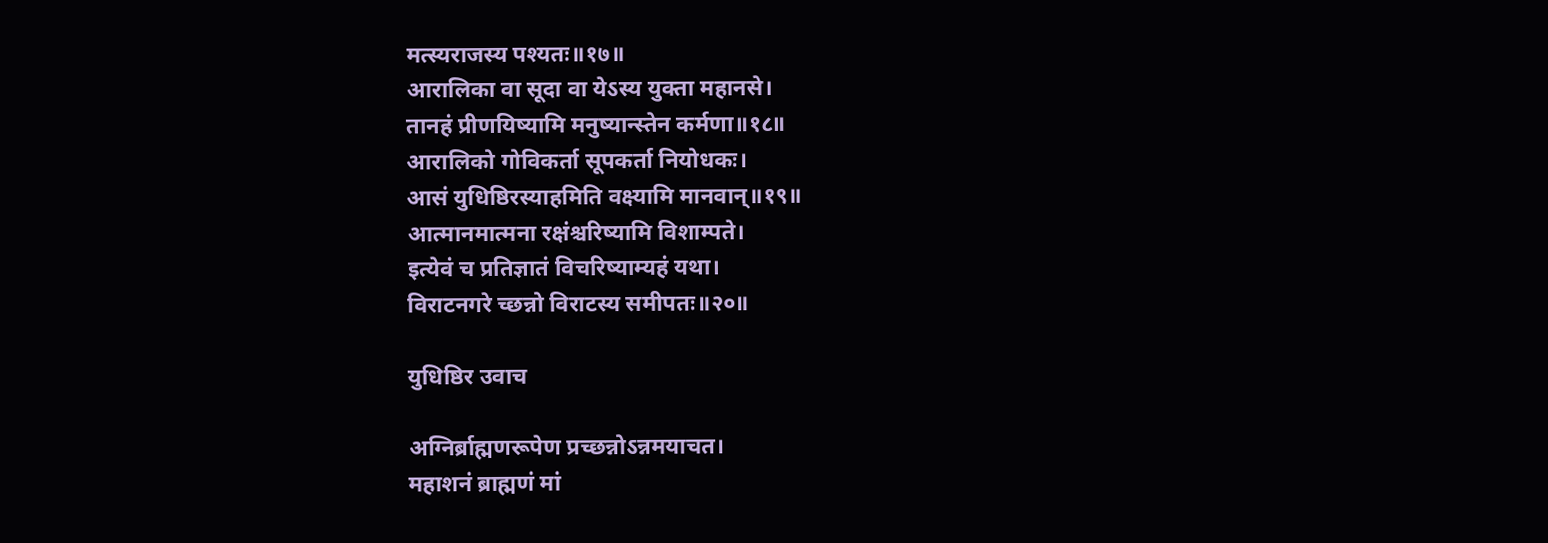मत्स्यराजस्य पश्यतः॥१७॥
आरालिका वा सूदा वा येऽस्य युक्ता महानसे।
तानहं प्रीणयिष्यामि मनुष्यान्स्तेन कर्मणा॥१८॥
आरालिको गोविकर्ता सूपकर्ता नियोधकः।
आसं युधिष्ठिरस्याहमिति वक्ष्यामि मानवान्॥१९॥
आत्मानमात्मना रक्षंश्चरिष्यामि विशाम्पते।
इत्येवं च प्रतिज्ञातं विचरिष्याम्यहं यथा।
विराटनगरे च्छन्नो विराटस्य समीपतः॥२०॥

युधिष्ठिर उवाच

अग्निर्ब्राह्मणरूपेण प्रच्छन्नोऽन्नमयाचत।
महाशनं ब्राह्मणं मां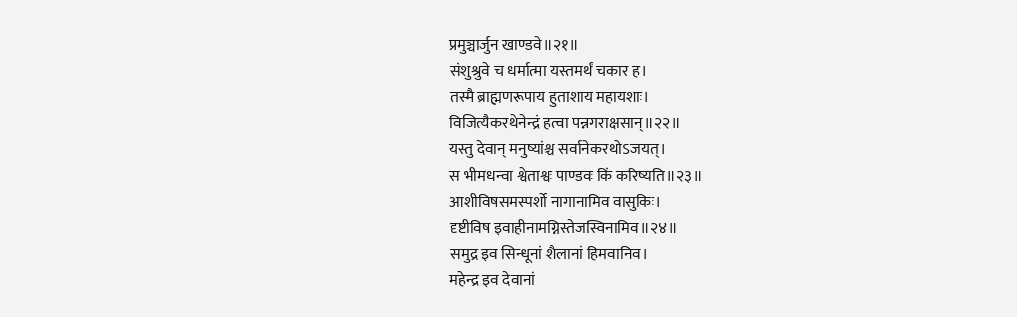प्रमुञ्चार्जुन खाण्डवे॥२१॥
संशुश्रुवे च धर्मात्मा यस्तमर्थं चकार ह।
तस्मै ब्राह्मणरूपाय हुताशाय महायशाः।
विजित्यैकरथेनेन्द्रं हत्वा पन्नगराक्षसान्॥२२॥
यस्तु देवान् मनुष्यांश्च सर्वानेकरथोऽजयत्।
स भीमधन्वा श्वेताश्वः पाण्डवः किं करिष्यति॥२३॥
आशीविषसमस्पर्शो नागानामिव वासुकिः।
दृष्टीविष इवाहीनामग्निस्तेजस्विनामिव॥२४॥
समुद्र इव सिन्धूनां शैलानां हिमवानिव।
महेन्द्र इव देवानां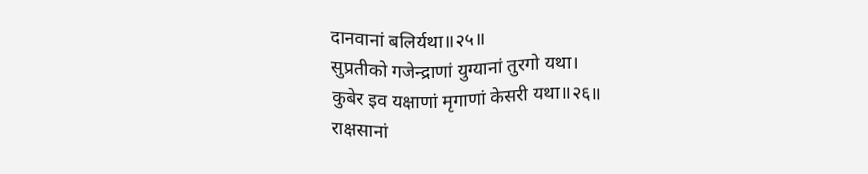दानवानां बलिर्यथा॥२५॥
सुप्रतीको गजेन्द्राणां युग्यानां तुरगो यथा।
कुबेर इव यक्षाणां मृगाणां केसरी यथा॥२६॥
राक्षसानां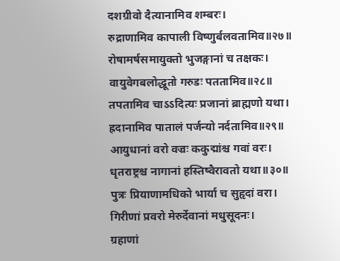दशग्रीवो दैत्यानामिव शम्बरः।
रुद्राणामिव कापाली विष्णुर्बलवतामिव॥२७॥
रोषामर्षसमायुक्तो भुजङ्गानां च तक्षकः।
वायुवेगबलोद्धूतो गरुडः पततामिव॥२८॥
तपतामिव चाऽऽदित्यः प्रजानां ब्राह्मणो यथा।
ह्रदानामिव पातालं पर्जन्यो नर्दतामिव॥२९॥
आयुधानां वरो वज्रः ककुद्मांश्च गवां वरः।
धृतराष्ट्रश्च नागानां हस्तिष्वैरावतो यथा॥३०॥
पुत्रः प्रियाणामधिको भार्या च सुहृदां वरा।
गिरीणां प्रवरो मेरुर्देवानां मधुसूदनः।
ग्रहाणां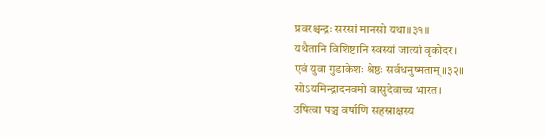प्रवरश्चन्द्रः सरसां मानसो यथा॥३१॥
यथैतानि विशिष्टानि स्वस्यां जात्यां वृकोदर।
एवं युवा गुडाकेशः श्रेष्ठः सर्वधनुष्मताम्॥३२॥
सोऽयमिन्द्रादनवमो वासुदेवाच्च भारत।
उषित्वा पञ्च वर्षाणि सहस्राक्षस्य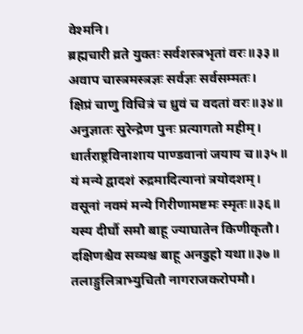वेश्मनि।
ब्रह्मचारी व्रते युक्तः सर्वशस्त्रभृतां वरः॥३३॥
अवाप चास्त्रमस्त्रज्ञः सर्वज्ञः सर्वसम्मतः।
क्षिप्रं चाणु विचित्रं च ध्रुवं च वदतां वरः॥३४॥
अनुज्ञातः सुरेन्द्रेण पुनः प्रत्यागतो महीम्।
धार्तराष्ट्रविनाशाय पाण्डवानां जयाय च॥३५॥
यं मन्ये द्वादशं रुद्रमादित्यानां त्रयोदशम्।
वसूनां नवमं मन्ये गिरीणामष्टमः स्मृतः॥३६॥
यस्य दीर्घौ समौ बाहू ज्याघातेन किणीकृतौ।
दक्षिणश्चैव सव्यश्च बाहू अनडुहो यथा॥३७॥
तलाङ्गुलित्राभ्युचितौ नागराजकरोपमौ।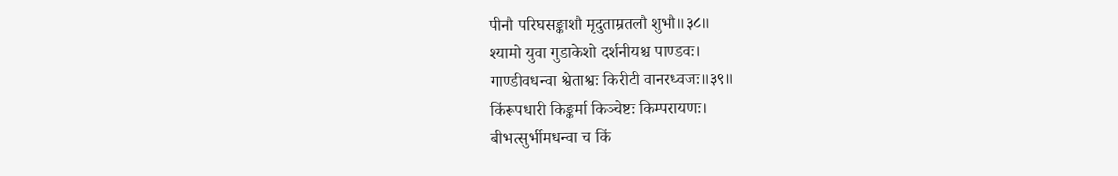पीनौ परिघसङ्काशौ मृदुताम्रतलौ शुभौ॥३८॥
श्यामो युवा गुडाकेशो दर्शनीयश्च पाण्डवः।
गाण्डीवधन्वा श्वेताश्वः किरीटी वानरध्वजः॥३९॥
किंरूपधारी किङ्कर्मा किञ्चेष्टः किम्परायणः।
बीभत्सुर्भीमधन्वा च किं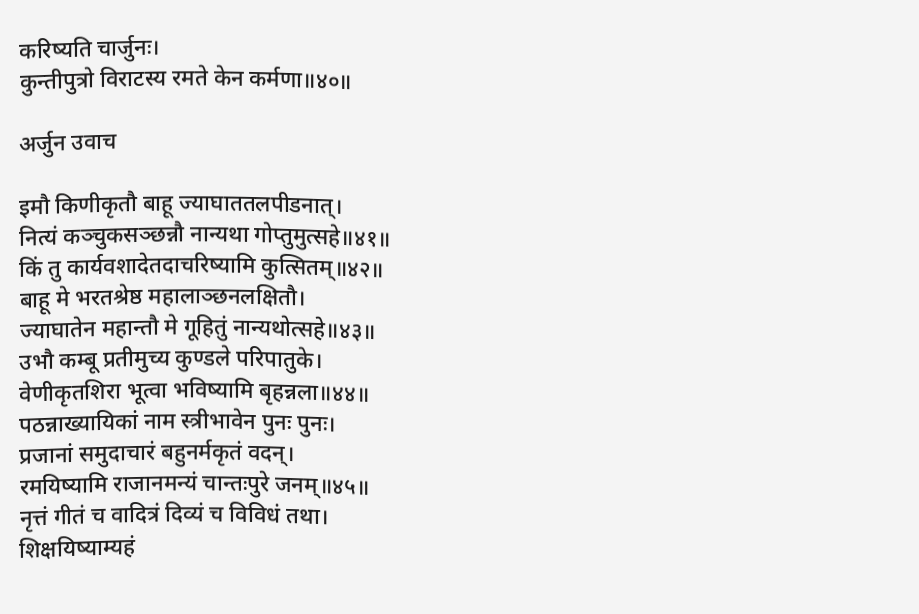करिष्यति चार्जुनः।
कुन्तीपुत्रो विराटस्य रमते केन कर्मणा॥४०॥

अर्जुन उवाच

इमौ किणीकृतौ बाहू ज्याघाततलपीडनात्।
नित्यं कञ्चुकसञ्छन्नौ नान्यथा गोप्तुमुत्सहे॥४१॥
किं तु कार्यवशादेतदाचरिष्यामि कुत्सितम्॥४२॥
बाहू मे भरतश्रेष्ठ महालाञ्छनलक्षितौ।
ज्याघातेन महान्तौ मे गूहितुं नान्यथोत्सहे॥४३॥
उभौ कम्बू प्रतीमुच्य कुण्डले परिपातुके।
वेणीकृतशिरा भूत्वा भविष्यामि बृहन्नला॥४४॥
पठन्नाख्यायिकां नाम स्त्रीभावेन पुनः पुनः।
प्रजानां समुदाचारं बहुनर्मकृतं वदन्।
रमयिष्यामि राजानमन्यं चान्तःपुरे जनम्॥४५॥
नृत्तं गीतं च वादित्रं दिव्यं च विविधं तथा।
शिक्षयिष्याम्यहं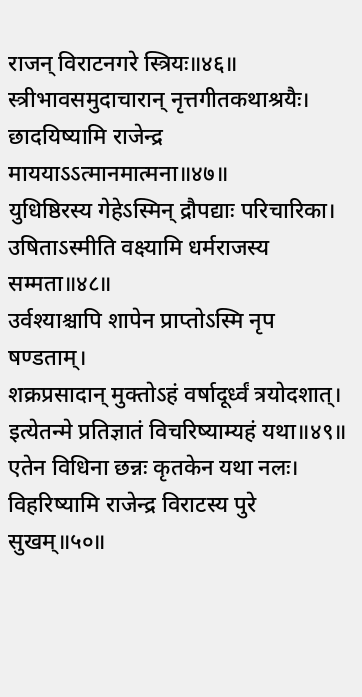राजन् विराटनगरे स्त्रियः॥४६॥
स्त्रीभावसमुदाचारान् नृत्तगीतकथाश्रयैः।
छादयिष्यामि राजेन्द्र माययाऽऽत्मानमात्मना॥४७॥
युधिष्ठिरस्य गेहेऽस्मिन् द्रौपद्याः परिचारिका।
उषिताऽस्मीति वक्ष्यामि धर्मराजस्य सम्मता॥४८॥
उर्वश्याश्चापि शापेन प्राप्तोऽस्मि नृप षण्डताम्।
शक्रप्रसादान् मुक्तोऽहं वर्षादूर्ध्वं त्रयोदशात्।
इत्येतन्मे प्रतिज्ञातं विचरिष्याम्यहं यथा॥४९॥
एतेन विधिना छन्नः कृतकेन यथा नलः।
विहरिष्यामि राजेन्द्र विराटस्य पुरे सुखम्॥५०॥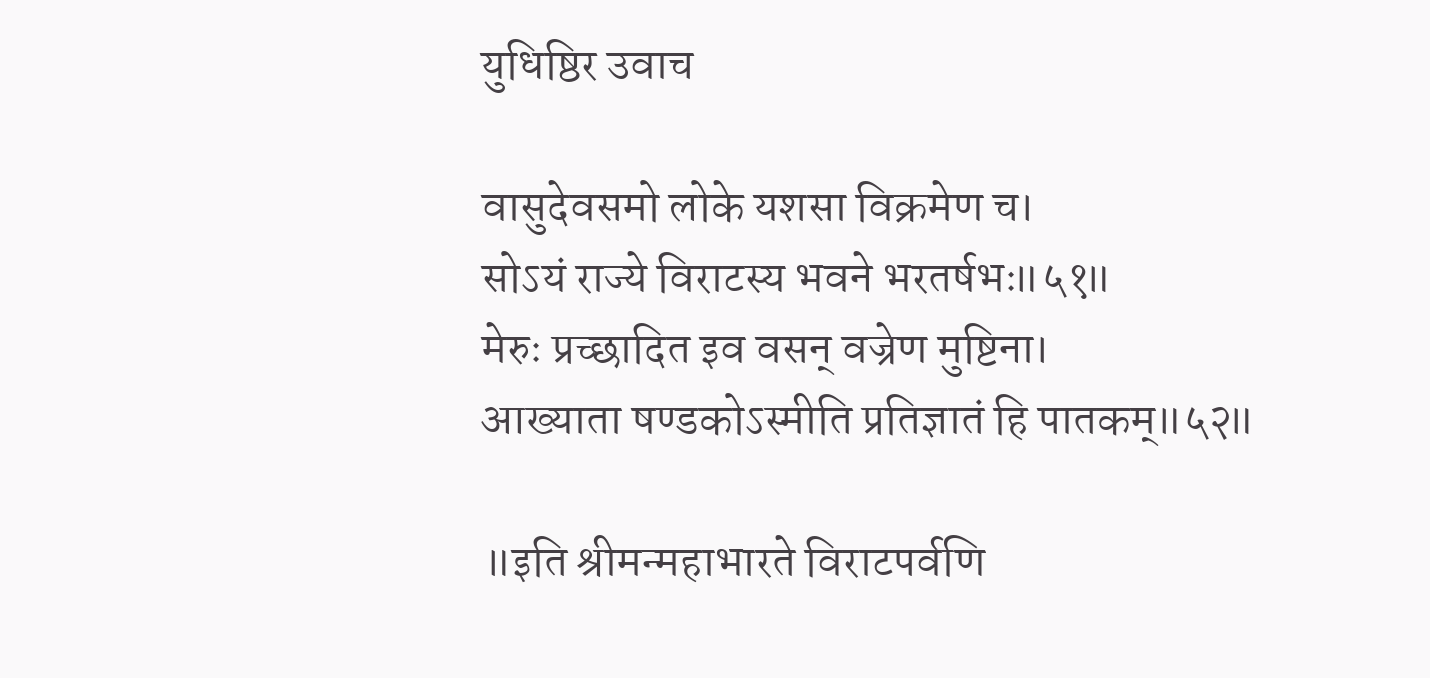युधिष्ठिर उवाच

वासुदेवसमो लोके यशसा विक्रमेण च।
सोऽयं राज्ये विराटस्य भवने भरतर्षभः॥५१॥
मेरुः प्रच्छादित इव वसन् वज्रेण मुष्टिना।
आख्याता षण्डकोऽस्मीति प्रतिज्ञातं हि पातकम्॥५२॥

॥इति श्रीमन्महाभारते विराटपर्वणि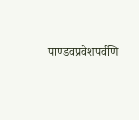पाण्डवप्रवेशपर्वणि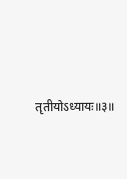तृतीयोऽध्यायः॥३॥